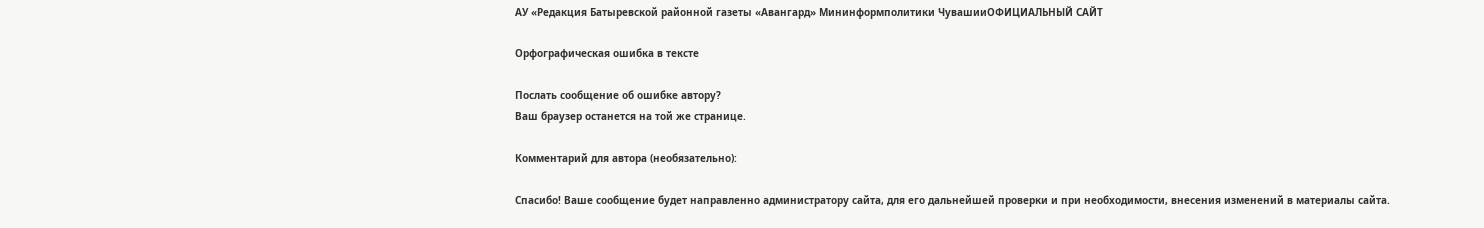АУ «Редакция Батыревской районной газеты «Авангард» Мининформполитики ЧувашииОФИЦИАЛЬНЫЙ САЙТ

Орфографическая ошибка в тексте

Послать сообщение об ошибке автору?
Ваш браузер останется на той же странице.

Комментарий для автора (необязательно):

Спасибо! Ваше сообщение будет направленно администратору сайта, для его дальнейшей проверки и при необходимости, внесения изменений в материалы сайта.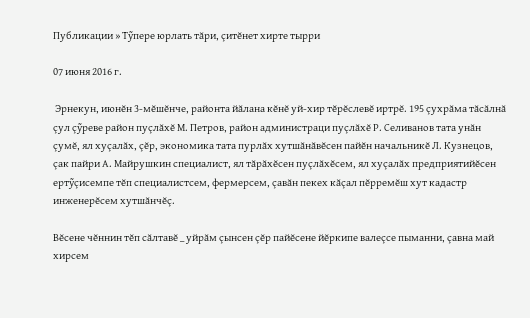Публикации » Тỹпере юрлать тăри, çитĕнет хирте тырри

07 июня 2016 г.

 Эрнекун, июнĕн 3-мĕшĕнче, районта йăлана кĕнĕ уй-хир тĕрĕслевĕ иртрĕ. 195 çухрăма тăсăлнă çул çỹреве район пуçлăхĕ М. Петров, район администраци пуçлăхĕ Р. Селиванов тата унăн çумĕ, ял хуçалăх, çĕр, экономика тата пурлăх хутшăнăвĕсен пайĕн начальникĕ Л. Кузнецов, çак пайри А. Майрушкин специалист, ял тăрăхĕсен пуçлăхĕсем, ял хуçалăх предприятийĕсен ертỹçисемпе тĕп специалистсем, фермерсем, çавăн пекех кăçал пĕрремĕш хут кадастр инженерĕсем хутшăнчĕç.

Вĕсене чĕннин тĕп сăлтавĕ _ уйрăм çынсен çĕр пайĕсене йĕркипе валеçсе пыманни, çавна май хирсем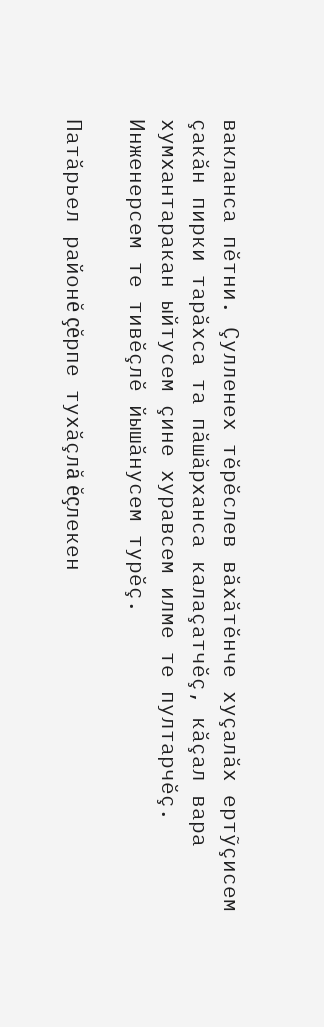вакланса пĕтни. Çулленех тĕрĕслев вăхăтĕнче хуçалăх ертỹçисем çакăн пирки тарăхса та пăшăрханса калаçатчĕç, кăçал вара хумхантаракан ыйтусем çине хуравсем илме те пултарчĕç. Инженерсем те тивĕçлĕ йышăнусем турĕç.

Патăрьел районĕ çĕрпе тухăçлă ĕçлекен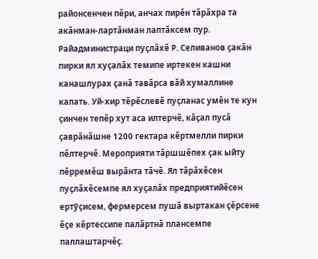районсенчен пĕри, анчах пирĕн тăрăхра та акăнман-лартăнман лаптăксем пур. Райадминистраци пуçлăхĕ Р. Селиванов çакăн пирки ял хуçалăх темипе иртекен кашни канашлурах çанă тавăрса вăй хумаллине калать. Уй-хир тĕрĕслевĕ пуçланас умĕн те кун çинчен тепĕр хут аса илтерчĕ, кăçал пусă çаврăнăшне 1200 гектара кĕртмелли пирки пĕлтерчĕ. Мероприяти тăршшĕпех çак ыйту пĕрремĕш вырăнта тăчĕ. Ял тăрăхĕсен пуçлăхĕсемпе ял хуçалăх предприятийĕсен ертỹçисем, фермерсем пушă выртакан çĕрсене ĕçе кĕртессипе палăртнă плансемпе паллаштарчĕç.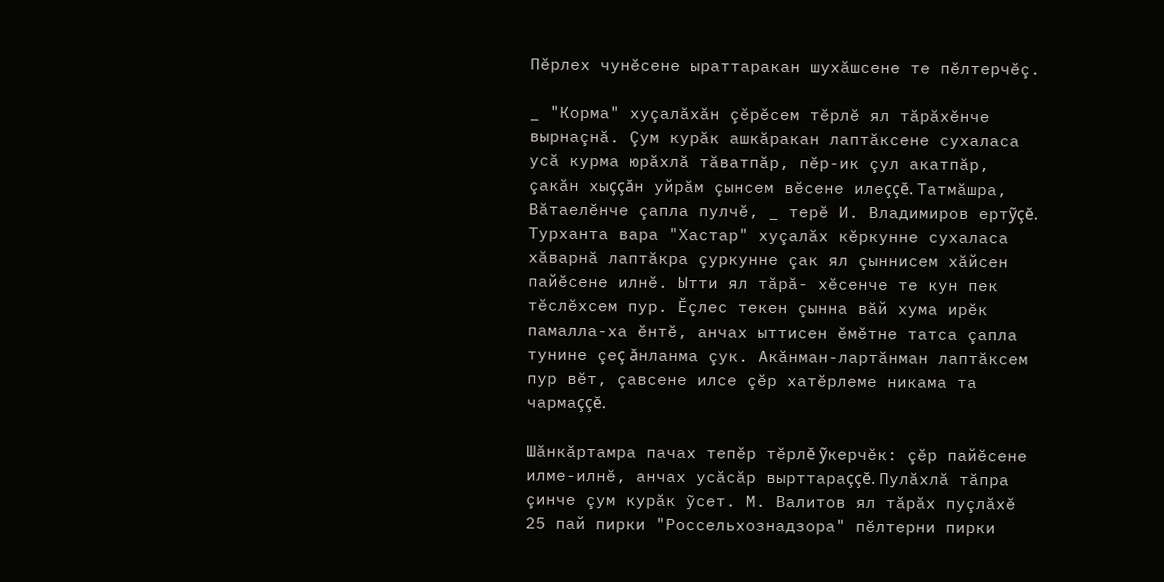Пĕрлех чунĕсене ыраттаракан шухăшсене те пĕлтерчĕç.

_ "Корма" хуçалăхăн çĕрĕсем тĕрлĕ ял тăрăхĕнче вырнаçнă. Çум курăк ашкăракан лаптăксене сухаласа усă курма юрăхлă тăватпăр, пĕр-ик çул акатпăр, çакăн хыççăн уйрăм çынсем вĕсене илеççĕ. Татмăшра, Вăтаелĕнче çапла пулчĕ, _ терĕ И. Владимиров ертỹçĕ. Турханта вара "Хастар" хуçалăх кĕркунне сухаласа хăварнă лаптăкра çуркунне çак ял çыннисем хăйсен пайĕсене илнĕ. Ытти ял тăрă- хĕсенче те кун пек тĕслĕхсем пур. Ĕçлес текен çынна вăй хума ирĕк памалла-ха ĕнтĕ, анчах ыттисен ĕмĕтне татса çапла тунине çеç ăнланма çук. Акăнман-лартăнман лаптăксем пур вĕт, çавсене илсе çĕр хатĕрлеме никама та чармаççĕ.

Шăнкăртамра пачах тепĕр тĕрлĕ ỹкерчĕк: çĕр пайĕсене илме-илнĕ, анчах усăсăр вырттараççĕ. Пулăхлă тăпра çинче çум курăк ỹсет. М. Валитов ял тăрăх пуçлăхĕ 25 пай пирки "Россельхознадзора" пĕлтерни пирки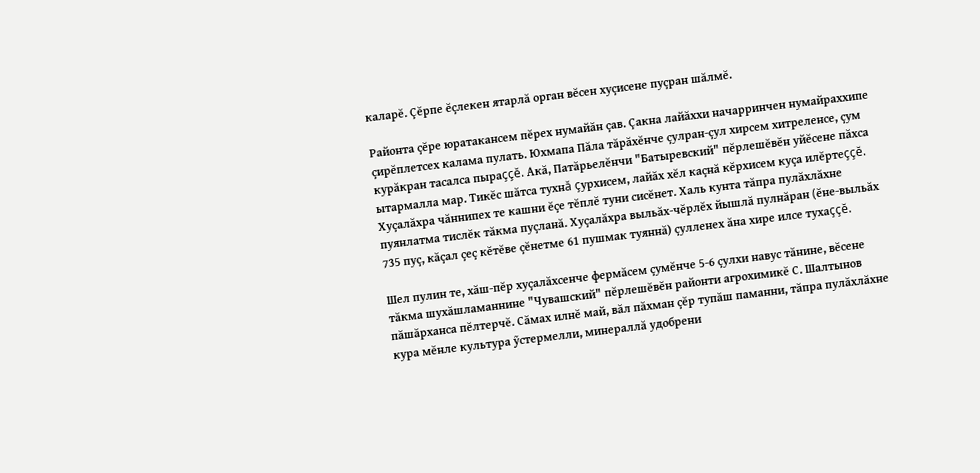каларĕ. Çĕрпе ĕçлекен ятарлă орган вĕсен хуçисене пуçран шăлмĕ.

Районта çĕре юратакансем пĕрех нумайăн çав. Çакна лайăххи начарринчен нумайраххипе çирĕплетсех калама пулать. Юхмапа Пăла тăрăхĕнче çулран-çул хирсем хитреленсе, çум курăкран тасалса пыраççĕ. Акă, Патăрьелĕнчи "Батыревский" пĕрлешĕвĕн уйĕсене пăхса ытармалла мар. Тикĕс шăтса тухнă çурхисем, лайăх хĕл каçнă кĕрхисем куçа илĕртеççĕ. Хуçалăхра чăннипех те кашни ĕçе тĕплĕ туни сисĕнет. Халь кунта тăпра пулăхлăхне пуянлатма тислĕк тăкма пуçланă. Хуçалăхра выльăх-чĕрлĕх йышлă пулнăран (ĕне-выльăх 735 пуç, кăçал çеç кĕтĕве çĕнетме 61 пушмак туяннă) çулленех ăна хире илсе тухаççĕ.

Шел пулин те, хăш-пĕр хуçалăхсенче фермăсем çумĕнче 5-6 çулхи навус тăнине, вĕсене тăкма шухăшламаннине "Чувашский" пĕрлешĕвĕн районти агрохимикĕ С. Шалтынов пăшăрханса пĕлтерчĕ. Сăмах илнĕ май, вăл пăхман çĕр тупăш паманни, тăпра пулăхлăхне кура мĕнле культура ỹстермелли, минераллă удобрени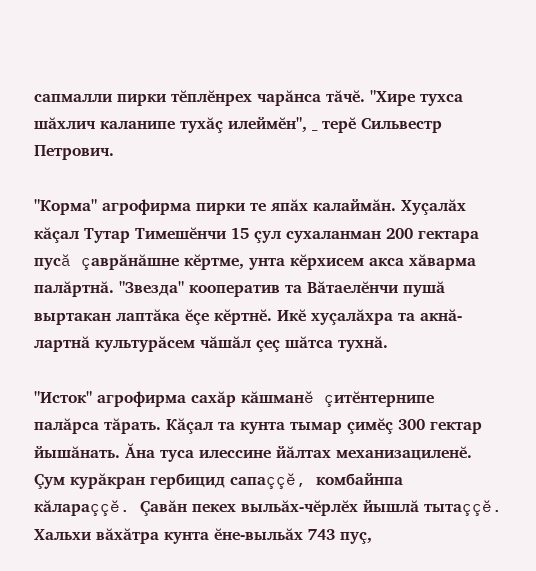сапмалли пирки тĕплĕнрех чарăнса тăчĕ. "Хире тухса шăхлич каланипе тухăç илеймĕн", _ терĕ Сильвестр Петрович.

"Корма" агрофирма пирки те япăх калаймăн. Хуçалăх кăçал Тутар Тимешĕнчи 15 çул сухаланман 200 гектара пусă çаврăнăшне кĕртме, унта кĕрхисем акса хăварма палăртнă. "Звезда" кооператив та Вăтаелĕнчи пушă выртакан лаптăка ĕçе кĕртнĕ. Икĕ хуçалăхра та акнă-лартнă культурăсем чăшăл çеç шăтса тухнă.

"Исток" агрофирма сахăр кăшманĕ çитĕнтернипе палăрса тăрать. Кăçал та кунта тымар çимĕç 300 гектар йышăнать. Ăна туса илессине йăлтах механизациленĕ. Çум курăкран гербицид сапаççĕ, комбайнпа кăлараççĕ. Çавăн пекех выльăх-чĕрлĕх йышлă тытаççĕ. Хальхи вăхăтра кунта ĕне-выльăх 743 пуç,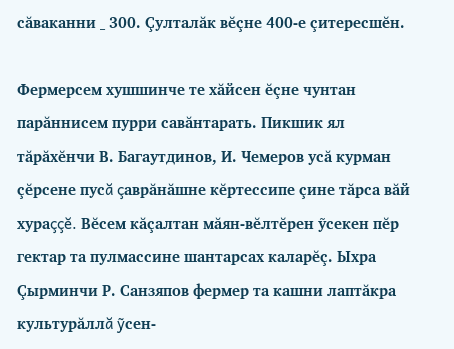сăваканни _ 300. Çулталăк вĕçне 400-е çитересшĕн.

Фермерсем хушшинче те хăйсен ĕçне чунтан парăннисем пурри савăнтарать. Пикшик ял тăрăхĕнчи В. Багаутдинов, И. Чемеров усă курман çĕрсене пусă çаврăнăшне кĕртессипе çине тăрса вăй хураççĕ. Вĕсем кăçалтан мăян-вĕлтĕрен ỹсекен пĕр гектар та пулмассине шантарсах каларĕç. Ыхра Çырминчи Р. Санзяпов фермер та кашни лаптăкра культурăллă ỹсен-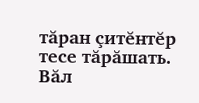тăран çитĕнтĕр тесе тăрăшать. Вăл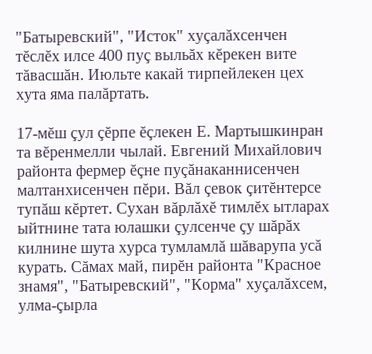"Батыревский", "Исток" хуçалăхсенчен тĕслĕх илсе 400 пуç выльăх кĕрекен вите тăвасшăн. Июльте какай тирпейлекен цех хута яма палăртать.

17-мĕш çул çĕрпе ĕçлекен Е. Мартышкинран та вĕренмелли чылай. Евгений Михайлович районта фермер ĕçне пуçăнаканнисенчен малтанхисенчен пĕри. Вăл çевок çитĕнтерсе тупăш кĕртет. Сухан вăрлăхĕ тимлĕх ытларах ыйтнине тата юлашки çулсенче çу шăрăх килнине шута хурса тумламлă шăварупа усă курать. Сăмах май, пирĕн районта "Красное знамя", "Батыревский", "Корма" хуçалăхсем, улма-çырла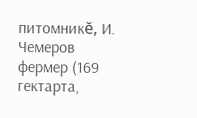питомникĕ, И. Чемеров фермер (169 гектарта,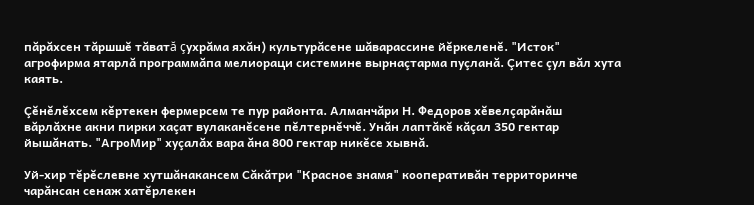пăрăхсен тăршшĕ тăватă çухрăма яхăн) культурăсене шăварассине йĕркеленĕ. "Исток" агрофирма ятарлă программăпа мелиораци системине вырнаçтарма пуçланă. Çитес çул вăл хута каять.

Çĕнĕлĕхсем кĕртекен фермерсем те пур районта. Алманчăри Н. Федоров хĕвелçарăнăш вăрлăхне акни пирки хаçат вулаканĕсене пĕлтернĕччĕ. Унăн лаптăкĕ кăçал 350 гектар йышăнать. "АгроМир" хуçалăх вара ăна 800 гектар никĕсе хывнă.

Уй-хир тĕрĕслевне хутшăнакансем Сăкăтри "Красное знамя" кооперативăн территоринче чарăнсан сенаж хатĕрлекен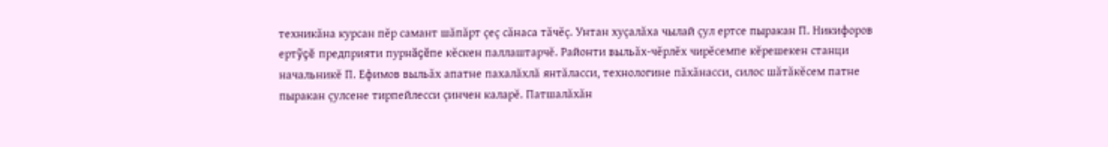техникăна курсан пĕр самант шăпăрт çеç сăнаса тăчĕç. Унтан хуçалăха чылай çул ертсе пыракан П. Никифоров ертỹçĕ предприяти пурнăçĕпе кĕскен паллаштарчĕ. Районти выльăх-чĕрлĕх чирĕсемпе кĕрешекен станци начальникĕ П. Ефимов выльăх апатне пахалăхлă янтăласси, технологине пăхăнасси, силос шăтăкĕсем патне пыракан çулсене тирпейлесси çинчен каларĕ. Патшалăхăн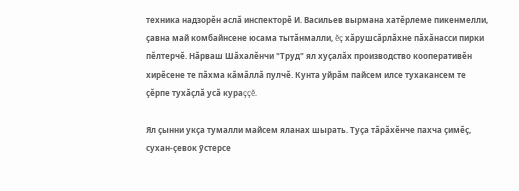техника надзорĕн аслă инспекторĕ И. Васильев вырмана хатĕрлеме пикенмелли, çавна май комбайнсене юсама тытăнмалли, ĕç хăрушсăрлăхне пăхăнасси пирки пĕлтерчĕ. Нăрваш Шăхалĕнчи "Труд" ял хуçалăх производство кооперативĕн хирĕсене те пăхма кăмăллă пулчĕ. Кунта уйрăм пайсем илсе тухакансем те çĕрпе тухăçлă усă кураççĕ.

Ял çынни укçа тумалли майсем яланах шырать. Туçа тăрăхĕнче пахча çимĕç, сухан-çевок ỹстерсе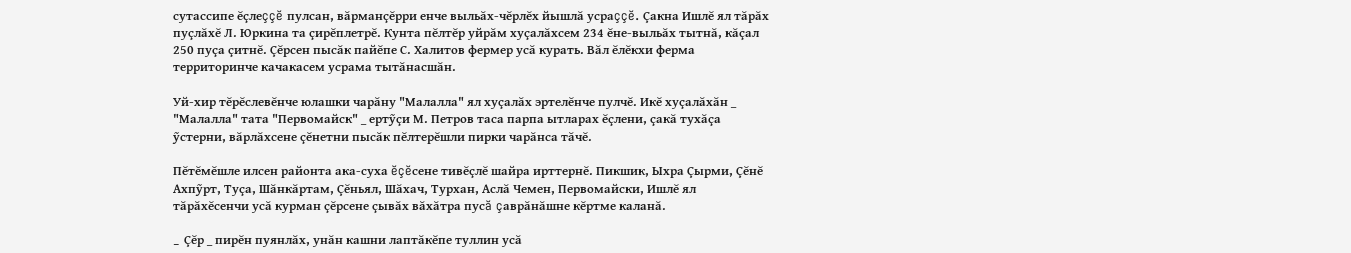сутассипе ĕçлеççĕ пулсан, вăрманçĕрри енче выльăх-чĕрлĕх йышлă усраççĕ. Çакна Ишлĕ ял тăрăх пуçлăхĕ Л. Юркина та çирĕплетрĕ. Кунта пĕлтĕр уйрăм хуçалăхсем 234 ĕне-выльăх тытнă, кăçал 250 пуçа çитнĕ. Çĕрсен пысăк пайĕпе С. Халитов фермер усă курать. Вăл ĕлĕкхи ферма территоринче качакасем усрама тытăнасшăн.

Уй-хир тĕрĕслевĕнче юлашки чарăну "Малалла" ял хуçалăх эртелĕнче пулчĕ. Икĕ хуçалăхăн _ "Малалла" тата "Первомайск" _ ертỹçи М. Петров таса парпа ытларах ĕçлени, çакă тухăçа ỹстерни, вăрлăхсене çĕнетни пысăк пĕлтерĕшли пирки чарăнса тăчĕ.

Пĕтĕмĕшле илсен районта ака-суха ĕçĕсене тивĕçлĕ шайра ирттернĕ. Пикшик, Ыхра Çырми, Çĕнĕ Ахпỹрт, Туçа, Шăнкăртам, Çĕньял, Шăхач, Турхан, Аслă Чемен, Первомайски, Ишлĕ ял тăрăхĕсенчи усă курман çĕрсене çывăх вăхăтра пусă çаврăнăшне кĕртме каланă.

_ Çĕр _ пирĕн пуянлăх, унăн кашни лаптăкĕпе туллин усă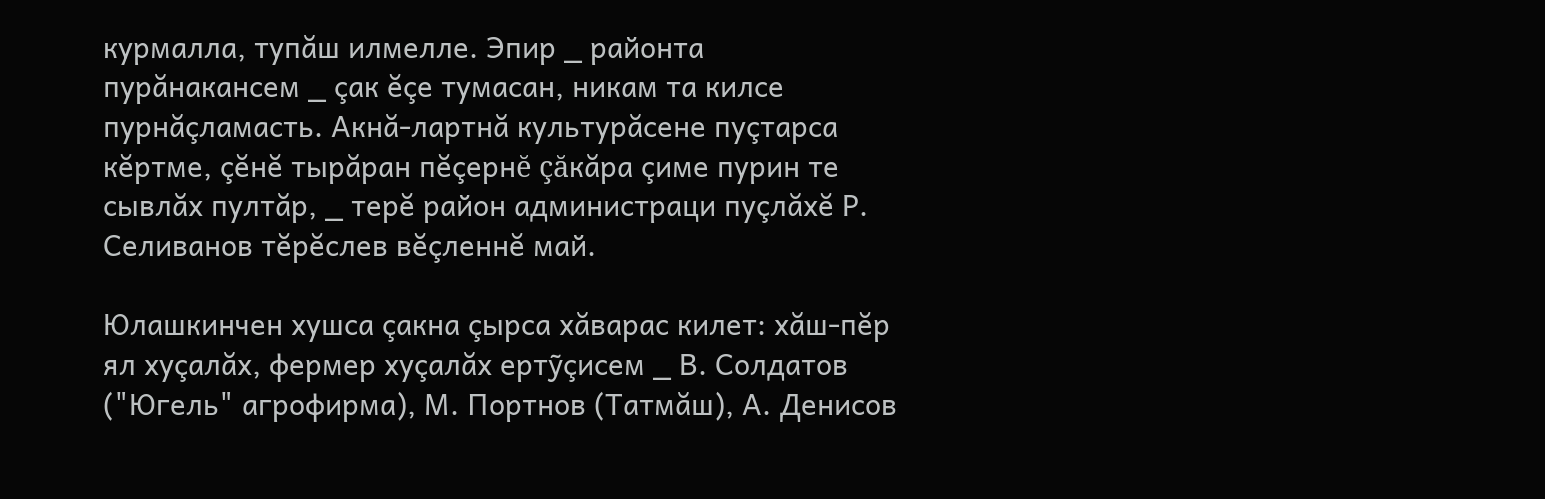курмалла, тупăш илмелле. Эпир _ районта пурăнакансем _ çак ĕçе тумасан, никам та килсе пурнăçламасть. Акнă-лартнă культурăсене пуçтарса кĕртме, çĕнĕ тырăран пĕçернĕ çăкăра çиме пурин те сывлăх пултăр, _ терĕ район администраци пуçлăхĕ Р. Селиванов тĕрĕслев вĕçленнĕ май.

Юлашкинчен хушса çакна çырса хăварас килет: хăш-пĕр ял хуçалăх, фермер хуçалăх ертỹçисем _ В. Солдатов ("Югель" агрофирма), М. Портнов (Татмăш), А. Денисов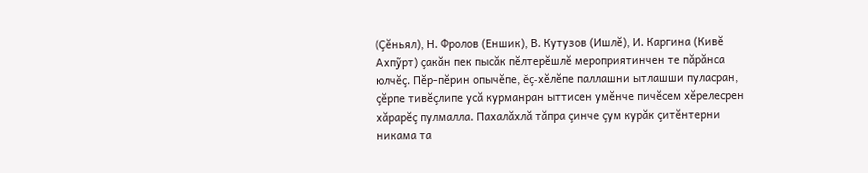(Çĕньял), Н. Фролов (Еншик), В. Кутузов (Ишлĕ), И. Каргина (Кивĕ Ахпỹрт) çакăн пек пысăк пĕлтерĕшлĕ мероприятинчен те пăрăнса юлчĕç. Пĕр-пĕрин опычĕпе, ĕç-хĕлĕпе паллашни ытлашши пуласран, çĕрпе тивĕçлипе усă курманран ыттисен умĕнче пичĕсем хĕрелесрен хăрарĕç пулмалла. Пахалăхлă тăпра çинче çум курăк çитĕнтерни никама та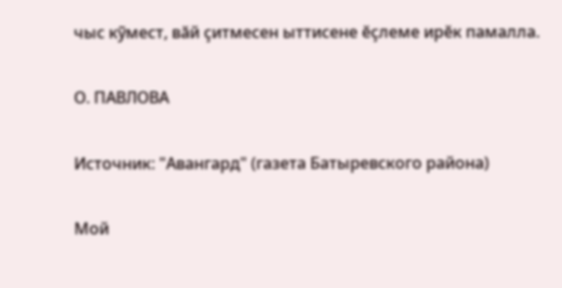чыс кỹмест, вăй çитмесен ыттисене ĕçлеме ирĕк памалла.

О. ПАВЛОВА

Источник: "Авангард" (газета Батыревского района)

Мой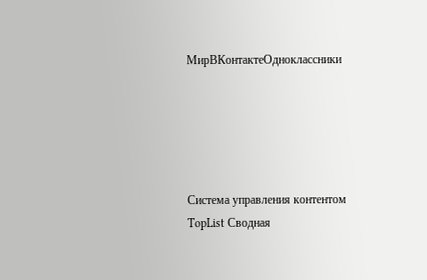МирВКонтактеОдноклассники





Система управления контентом
TopList Сводная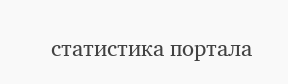статистика портала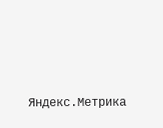Яндекс.Метрика